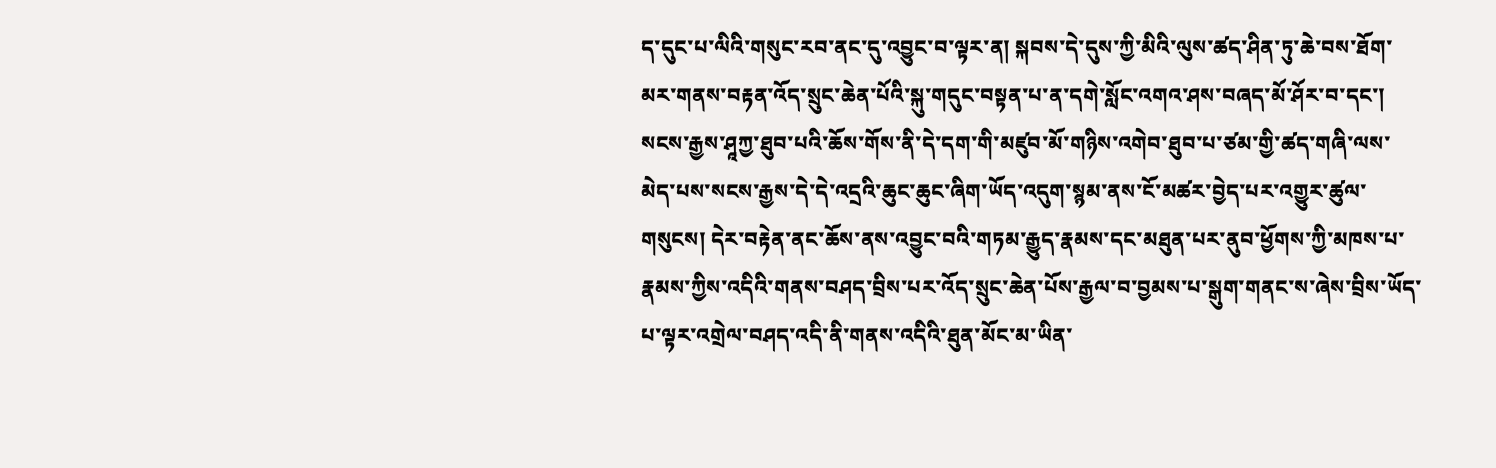ད་དུང་པ་ལིའི་གསུང་རབ་ནང་དུ་འབྱུང་བ་ལྟར་ན། སྐབས་དེ་དུས་ཀྱི་མིའི་ལུས་ཚད་ཤིན་ཏུ་ཆེ་བས་ཐོག་མར་གནས་བརྟན་འོད་སྲུང་ཆེན་པོའི་སྐུ་གདུང་བསྟན་པ་ན་དགེ་སློང་འགའ་ཤས་བཞད་མོ་ཤོར་བ་དང་། སངས་རྒྱས་ཤཱཀྱ་ཐུབ་པའི་ཆོས་གོས་ནི་དེ་དག་གི་མཛུབ་མོ་གཉིས་འགེབ་ཐུབ་པ་ཙམ་གྱི་ཚད་གཞི་ལས་མེད་པས་སངས་རྒྱས་དེ་དེ་འདྲའི་ཆུང་ཆུང་ཞིག་ཡོད་འདུག་སྙམ་ནས་ངོ་མཚར་བྱེད་པར་འགྱུར་ཚུལ་གསུངས། དེར་བརྟེན་ནང་ཆོས་ནས་འབྱུང་བའི་གཏམ་རྒྱུད་རྣམས་དང་མཐུན་པར་ནུབ་ཕྱོགས་ཀྱི་མཁས་པ་རྣམས་ཀྱིས་འདིའི་གནས་བཤད་བྲིས་པར་འོད་སྲུང་ཆེན་པོས་རྒྱལ་བ་བྱམས་པ་སྒུག་གནང་ས་ཞེས་བྲིས་ཡོད་པ་ལྟར་འགྲེལ་བཤད་འདི་ནི་གནས་འདིའི་ཐུན་མོང་མ་ཡིན་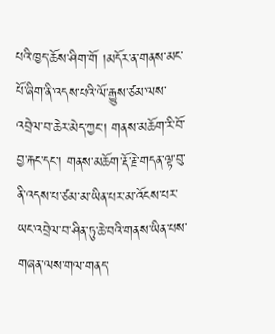པའི་ཁྱད་ཆོས་ཤིག་གོ །མདོར་ན་གནས་མང་པོ་ཞིག་ནི་འདས་པའི་ལོ་རྒྱུས་ཙམ་ལས་འབྲེལ་བ་ཆེར་མེད་ཀྱང་། གནས་མཆོག་རི་བོ་བྱ་རྐང་དང་། གནས་མཆོག་རྡོ་རྗེ་གདན་ལྟ་བུ་ནི་འདས་པ་ཙམ་མ་ཡིན་པར་མ་འོངས་པར་ཡང་འབྲེལ་བ་ཤིན་ཏུ་ཆེ་བའི་གནས་ཡིན་པས་གཞན་ལས་གལ་གནད་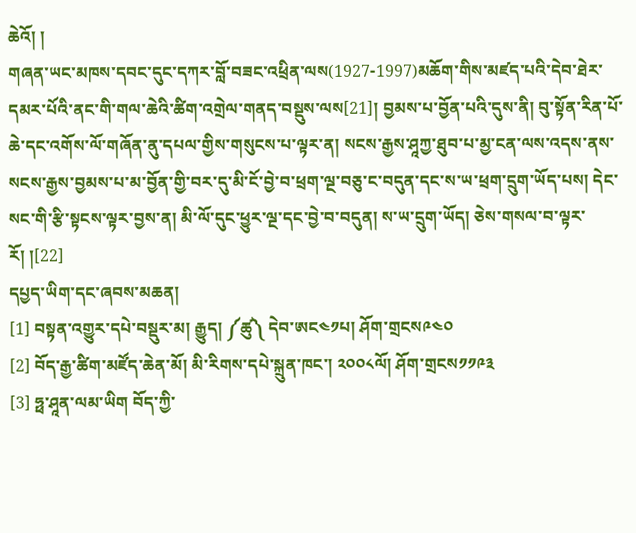ཆེའོ། །
གཞན་ཡང་མཁས་དབང་དུང་དཀར་བློ་བཟང་འཕྲིན་ལས(1927-1997)མཆོག་གིས་མཛད་པའི་དེབ་ཐེར་དམར་པོའི་ནང་གི་གལ་ཆེའི་ཚིག་འགྲེལ་གནད་བསྡུས་ལས[21]། བྱམས་པ་བྱོན་པའི་དུས་ནི། བུ་སྟོན་རིན་པོ་ཆེ་དང་འགོས་ལོ་གཞོན་ནུ་དཔལ་གྱིས་གསུངས་པ་ལྟར་ན། སངས་རྒྱས་ཤཱཀྱ་ཐུབ་པ་མྱ་ངན་ལས་འདས་ནས་སངས་རྒྱས་བྱམས་པ་མ་བྱོན་གྱི་བར་དུ་མི་ངོ་བྱེ་བ་ཕྲག་ལྔ་བཅུ་ང་བདུན་དང་ས་ཡ་ཕྲག་དྲུག་ཡོད་པས། དེང་སང་གི་རྩི་སྟངས་ལྟར་བྱས་ན། མི་ལོ་དུང་ཕྱུར་ལྔ་དང་བྱེ་བ་བདུན། ས་ཡ་དྲུག་ཡོད། ཅེས་གསལ་བ་ལྟར་རོ། །[22]
དཔྱད་ཡིག་དང་ཞབས་མཆན།
[1] བསྟན་འགྱུར་དཔེ་བསྡུར་མ། རྒྱུད། ༼ཚུ༽ དེབ་ཨང༤༡པ། ཤོག་གྲངས༩༤༠
[2] བོད་རྒྱ་ཚིག་མཛོད་ཆེན་མོ། མི་རིགས་དཔེ་སྐྲུན་ཁང་། ༢༠༠༨ལོ། ཤོག་གྲངས༡༡༩༣
[3] ཧྥ་ཤཱན་ལམ་ཡིག བོད་ཀྱི་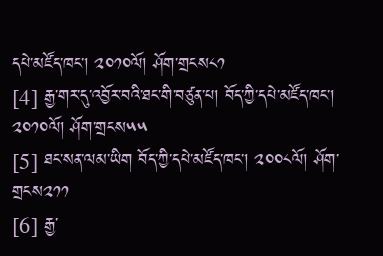དཔེ་མཛོད་ཁང་། ༢༠༡༠ལོ། ཤོག་གྲངས༨༡
[4] རྒྱ་གར་དུ་འབྱོར་བའི་ཐང་གི་བཙུན་པ། བོད་ཀྱི་དཔེ་མཛོད་ཁང་། ༢༠༡༠ལོ། ཤོག་གྲངས༥༥
[5] ཐང་སན་ལམ་ཡིག བོད་ཀྱི་དཔེ་མཛོད་ཁང་། ༢༠༠༨ལོ། ཤོག་གྲངས༢༡༡
[6] རྒྱ་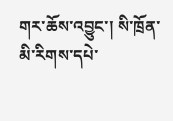གར་ཆོས་འབྱུང་། སི་ཁྲོན་མི་རིགས་དཔེ་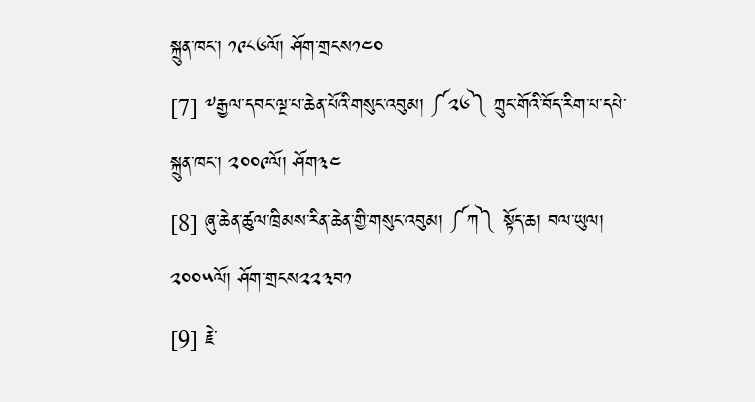སྐྲུན་ཁང་། ༡༩༨༦ལོ། ཤོག་གྲངས༡༤༠
[7] ༸རྒྱལ་དབང་ལྔ་པ་ཆེན་པོའི་གསུང་འབུམ། ༼༢༦༽ ཀྲུང་གོའི་བོད་རིག་པ་དཔེ་སྐྲུན་ཁང་། ༢༠༠༩ལོ། ཤོག༣༤
[8] ཞུ་ཆེན་ཚུལ་ཁྲིམས་རིན་ཆེན་གྱི་གསུང་འབུམ། ༼ཀ༽ སྟོད་ཆ། བལ་ཡུལ། ༢༠༠༥ལོ། ཤོག་གྲངས༢༢༣བ༡
[9] རྗེ་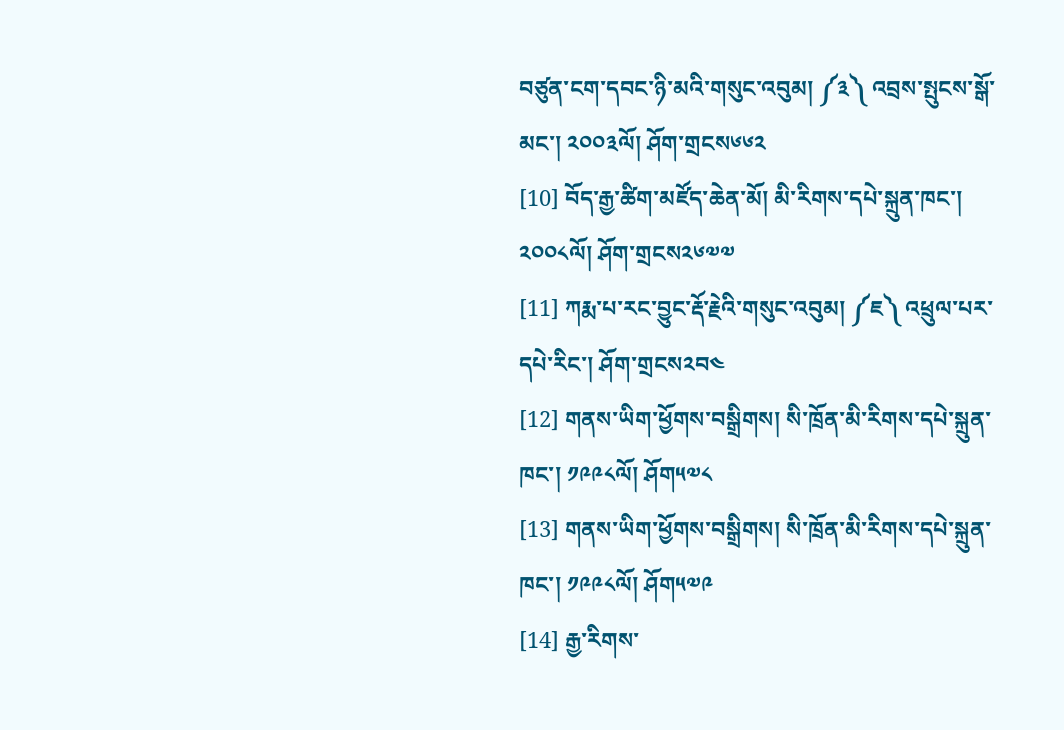བཙུན་ངག་དབང་ཉི་མའི་གསུང་འབུམ། ༼༣༽ འབྲས་སྤུངས་སྒོ་མང་། ༢༠༠༣ལོ། ཤོག་གྲངས༦༦༢
[10] བོད་རྒྱ་ཚིག་མཛོད་ཆེན་མོ། མི་རིགས་དཔེ་སྐྲུན་ཁང་། ༢༠༠༨ལོ། ཤོག་གྲངས༢༦༧༧
[11] ཀརྨ་པ་རང་བྱུང་རྡོ་རྗེའི་གསུང་འབུམ། ༼ཇ༽ འཕྲུལ་པར་དཔེ་རིང་། ཤོག་གྲངས༢བ༤
[12] གནས་ཡིག་ཕྱོགས་བསྒྲིགས། སི་ཁྲོན་མི་རིགས་དཔེ་སྐྲུན་ཁང་། ༡༩༩༨ལོ། ཤོག༥༧༨
[13] གནས་ཡིག་ཕྱོགས་བསྒྲིགས། སི་ཁྲོན་མི་རིགས་དཔེ་སྐྲུན་ཁང་། ༡༩༩༨ལོ། ཤོག༥༧༩
[14] རྒྱ་རིགས་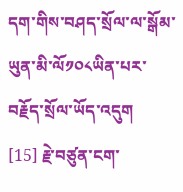དག་གིས་བཤད་སྲོལ་ལ་སྒོམ་ཡུན་མི་ལོ༡༠༨ཡིན་པར་བརྗོད་སྲོལ་ཡོད་འདུག
[15] རྗེ་བཙུན་ངག་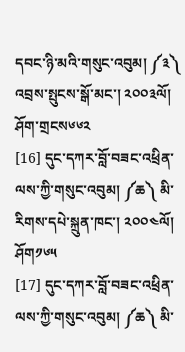དབང་ཉི་མའི་གསུང་འབུམ། ༼༣༽ འབྲས་སྤུངས་སྒོ་མང་། ༢༠༠༣ལོ། ཤོག་གྲངས༦༦༢
[16] དུང་དཀར་བློ་བཟང་འཕྲིན་ལས་ཀྱི་གསུང་འབུམ། ༼ཆ༽ མི་རིགས་དཔེ་སྐྲུན་ཁང་། ༢༠༠༤ལོ། ཤོག༡༦༥
[17] དུང་དཀར་བློ་བཟང་འཕྲིན་ལས་ཀྱི་གསུང་འབུམ། ༼ཆ༽ མི་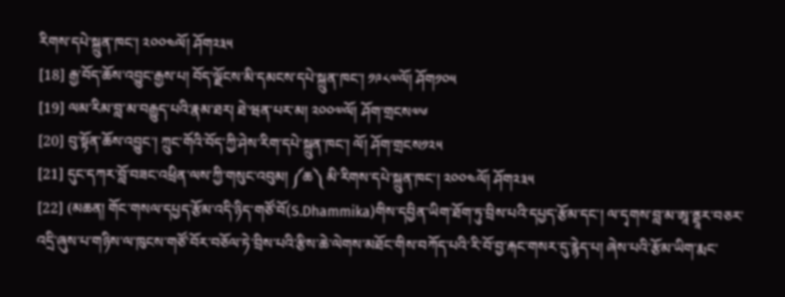རིགས་དཔེ་སྐྲུན་ཁང་། ༢༠༠༤ལོ། ཤོག༢༣༥
[18] རྒྱ་བོད་ཆོས་འབྱུང་རྒྱས་པ། བོད་ལྗོངས་མི་དམངས་དཔེ་སྐྲུན་ཁང་། ༡༩༨༧ལོ། ཤོག༡༠༥
[19] ལམ་རིམ་བླ་མ་བརྒྱུད་པའི་རྣམ་ཐར། ཐེ་ཝན་པར་མ། ༢༠༠༧ལོ། ཤོག་གྲངས༧༦
[20] བུ་སྟོན་ཆོས་འབྱུང་། ཀྲུང་གོའི་བོད་ཀྱི་ཤེས་རིག་དཔེ་སྐྲུན་ཁང་། ལོ། ཤོག་གྲངས༡༢༥
[21] དུང་དཀར་བློ་བཟང་འཕྲིན་ལས་ཀྱི་གསུང་འབུམ། ༼ཆ༽ མི་རིགས་དཔེ་སྐྲུན་ཁང་། ༢༠༠༤ལོ། ཤོག༢༣༥
[22] (མཆན། གོང་གསལ་དཔྱད་རྩོམ་འདི་ཉིད་གཙོ་བོ(S.Dhammika)གིས་དབྱིན་ཡིག་ཐོག་ཏུ་བྲིས་པའི་དཔྱད་རྩོམ་དང་། ལ་དྭགས་བླ་མ་ཨཱ་ནྡཱར་བཅར་འདྲི་ཞུས་པ་གཉིས་ལ་ཁུངས་གཙོ་བོར་བཅོལ་ཏེ་བྲིས་པའི་རྩིས་ཆེ་ལེགས་མཐོང་གིས་བཀོད་པའི་རི་བོ་བྱ་རྐང་གསར་དུ་རྙེད་པ། ཞེས་པའི་རྩོམ་ཡིག་རྨང་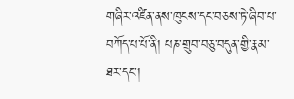གཞིར་འཛིན་ནས་ཁུངས་དང་བཅས་ཏེ་ཞིབ་པ་བཀོད་པ་པོ་ནི། པཎ་གྲུབ་བཅུ་བདུན་གྱི་རྣམ་ཐར་དང་།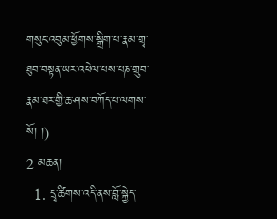གསུང་འབུམ་ཕྱོགས་སྒྲིག་པ་རྣམ་གྲྭ་ཐུབ་བསྟན་ཡར་འཕེལ་པས་པཎ་གྲུབ་རྣམ་ཐར་གྱི་ཆ་ཤས་བཀོད་པ་ལགས་སོ། །)
2 མཆན།
  1. དྲྭ་ཚིགས་འདི་ནས་བློ་སྐྱེད་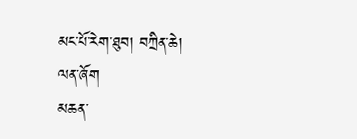མང་པོ་རེག་ཐུབ། བཀྲིན་ཆེ།
ལན་ཞོག
མཆན་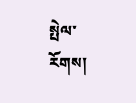སྤེལ་རོགས།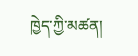ཁྱེད་ཀྱི་མཚན།